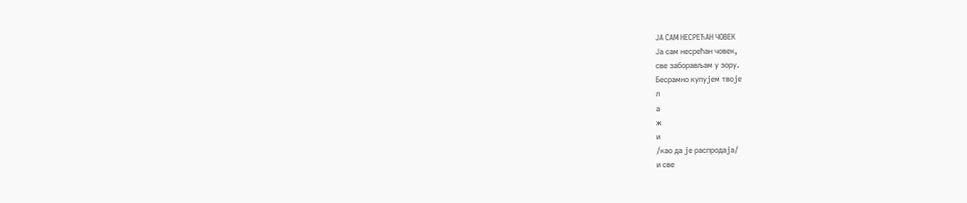ЈА САМ НЕСРЕЋАН ЧОВЕК
Ја сам несрећан човек,
све заборављам у зору.
Бесрамно купујем твоје
л
а
ж
и
/као да је распродаја/
и све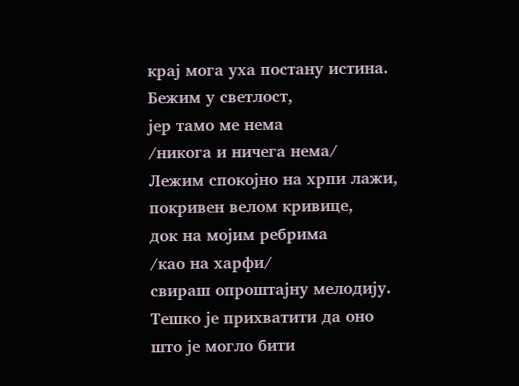крај мога уха постану истина.
Бежим у светлост,
јер тамо ме нема
/никога и ничега нема/
Лежим спокојно на хрпи лажи,
покривен велом кривице,
док на мојим ребрима
/као на харфи/
свираш опроштајну мелодију.
Тешко је прихватити да оно
што је могло бити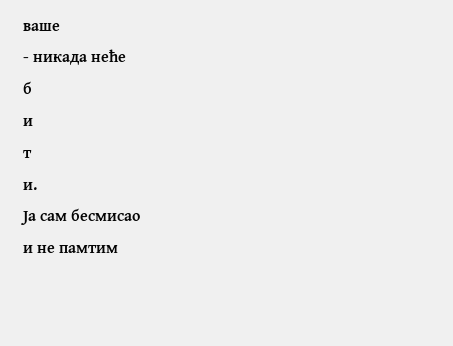ваше
- никада неће
б
и
т
и.
Ја сам бесмисао
и не памтим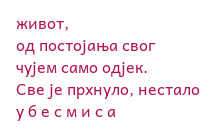живот,
од постојања свог
чујем само одјек.
Све је прхнуло, нестало
у б е с м и с а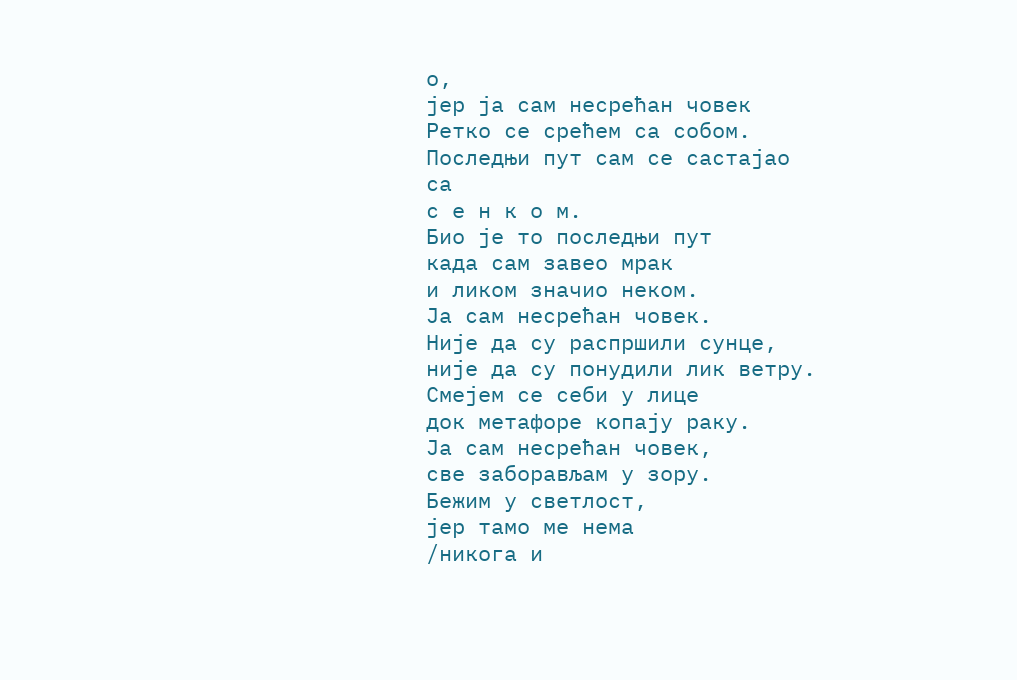о,
јер ја сам несрећан човек
Ретко се срећем са собом.
Последњи пут сам се састајао
са
с е н к о м.
Био је то последњи пут
када сам завео мрак
и ликом значио неком.
Ја сам несрећан човек.
Није да су распршили сунце,
није да су понудили лик ветру.
Смејем се себи у лице
док метафоре копају раку.
Ја сам несрећан човек,
све заборављам у зору.
Бежим у светлост,
јер тамо ме нема
/никога и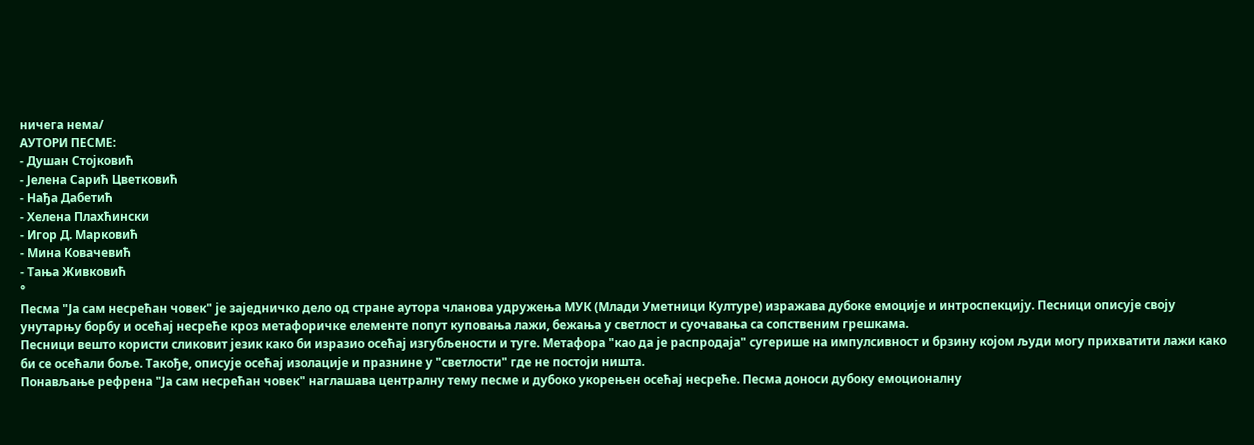ничега нема/
АУТОРИ ПЕСМЕ:
- Душан Стојковић
- Јелена Сарић Цветковић
- Нађа Дабетић
- Хелена Плахћински
- Игор Д. Марковић
- Мина Ковачевић
- Тања Живковић
°
Песма "Ја сам несрећан човек" је заједничко дело од стране аутора чланова удружења МУК (Млади Уметници Културе) изражава дубоке емоције и интроспекцију. Песници описује своју унутарњу борбу и осећај несреће кроз метафоричке елементе попут куповања лажи, бежања у светлост и суочавања са сопственим грешкама.
Песници вешто користи сликовит језик како би изразио осећај изгубљености и туге. Метафора "као да је распродаја" сугерише на импулсивност и брзину којом људи могу прихватити лажи како би се осећали боље. Такође, описује осећај изолације и празнине у "светлости" где не постоји ништа.
Понављање рефрена "Ја сам несрећан човек" наглашава централну тему песме и дубоко укорењен осећај несреће. Песма доноси дубоку емоционалну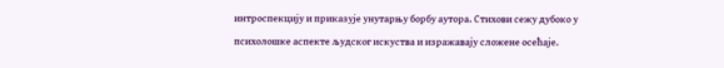интроспекцију и приказује унутарњу борбу аутора. Стихови сежу дубоко у психолошке аспекте људског искуства и изражавају сложене осећаје.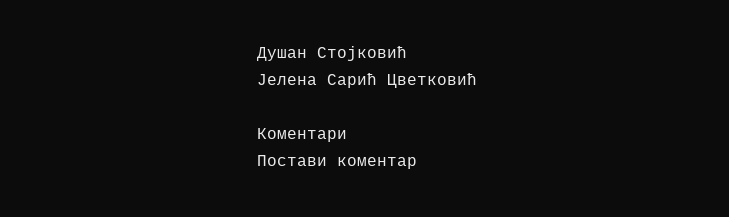Душан Стојковић
Јелена Сарић Цветковић

Коментари
Постави коментар